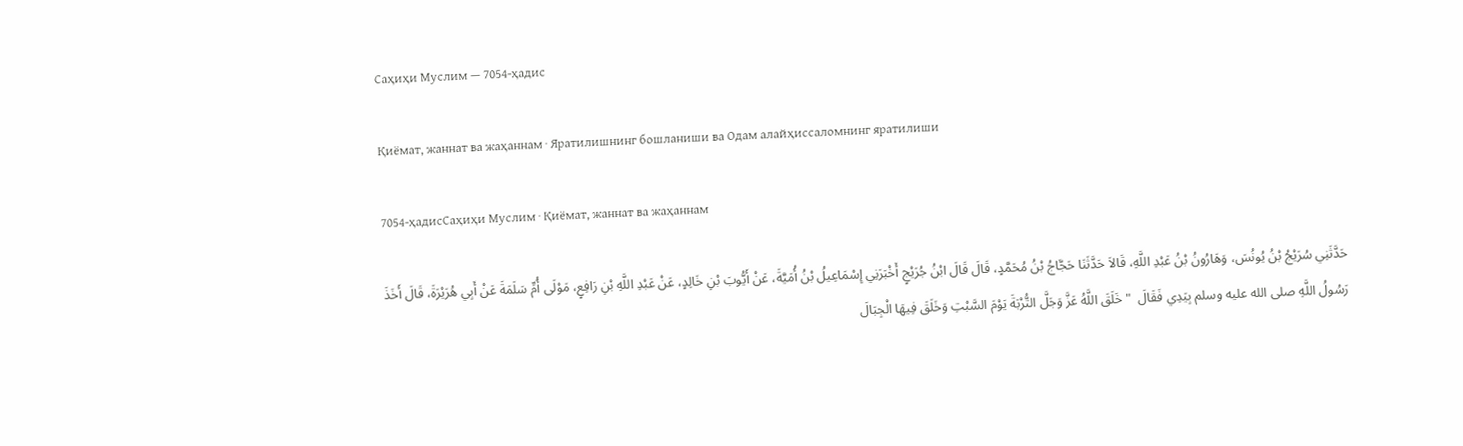Саҳиҳи Муслим — 7054-ҳадис

Қиёмат, жаннат ва жаҳаннам · Яратилишнинг бошланиши ва Одам алайҳиссаломнинг яратилиши

7054-ҳадисСаҳиҳи Муслим · Қиёмат, жаннат ва жаҳаннам

حَدَّثَنِي سُرَيْجُ بْنُ يُونُسَ، وَهَارُونُ بْنُ عَبْدِ اللَّهِ، قَالاَ حَدَّثَنَا حَجَّاجُ بْنُ مُحَمَّدٍ، قَالَ قَالَ ابْنُ جُرَيْجٍ أَخْبَرَنِي إِسْمَاعِيلُ بْنُ أُمَيَّةَ، عَنْ أَيُّوبَ بْنِ خَالِدٍ، عَنْ عَبْدِ اللَّهِ بْنِ رَافِعٍ، مَوْلَى أُمِّ سَلَمَةَ عَنْ أَبِي هُرَيْرَةَ، قَالَ أَخَذَ رَسُولُ اللَّهِ صلى الله عليه وسلم بِيَدِي فَقَالَ  " خَلَقَ اللَّهُ عَزَّ وَجَلَّ التُّرْبَةَ يَوْمَ السَّبْتِ وَخَلَقَ فِيهَا الْجِبَالَ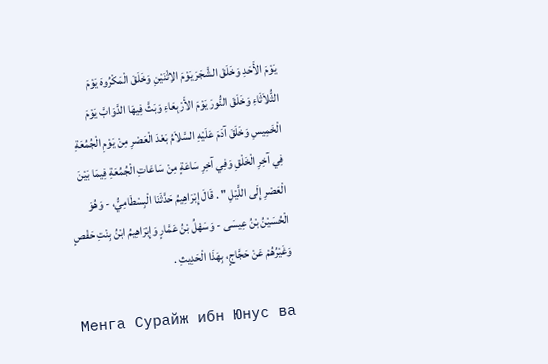يَوْمَ الأَحَدِ وَخَلَقَ الشَّجَرَ يَوْمَ الاِثْنَيْنِ وَخَلَقَ الْمَكْرُوهَ يَوْمَ الثُّلاَثَاءِ وَخَلَقَ النُّورَ يَوْمَ الأَرْبِعَاءِ وَبَثَّ فِيهَا الدَّوَابَّ يَوْمَ الْخَمِيسِ وَخَلَقَ آدَمَ عَلَيْهِ السَّلاَمُ بَعْدَ الْعَصْرِ مِنْ يَوْمِ الْجُمُعَةِ فِي آخِرِ الْخَلْقِ وَفِي آخِرِ سَاعَةٍ مِنْ سَاعَاتِ الْجُمُعَةِ فِيمَا بَيْنَ الْعَصْرِ إِلَى اللَّيْلِ " . قَالَ إِبْرَاهِيمُ حَدَّثَنَا الْبِسْطَامِيُّ، - وَهُوَ الْحُسَيْنُ بْنُ عِيسَى - وَسَهْلُ بْنُ عَمَّارٍ وَإِبْرَاهِيمُ ابْنُ بِنْتِ حَفْصٍ وَغَيْرُهُمْ عَنْ حَجَّاجٍ، بِهَذَا الْحَدِيثِ .

Менга Сурайж ибн Юнус ва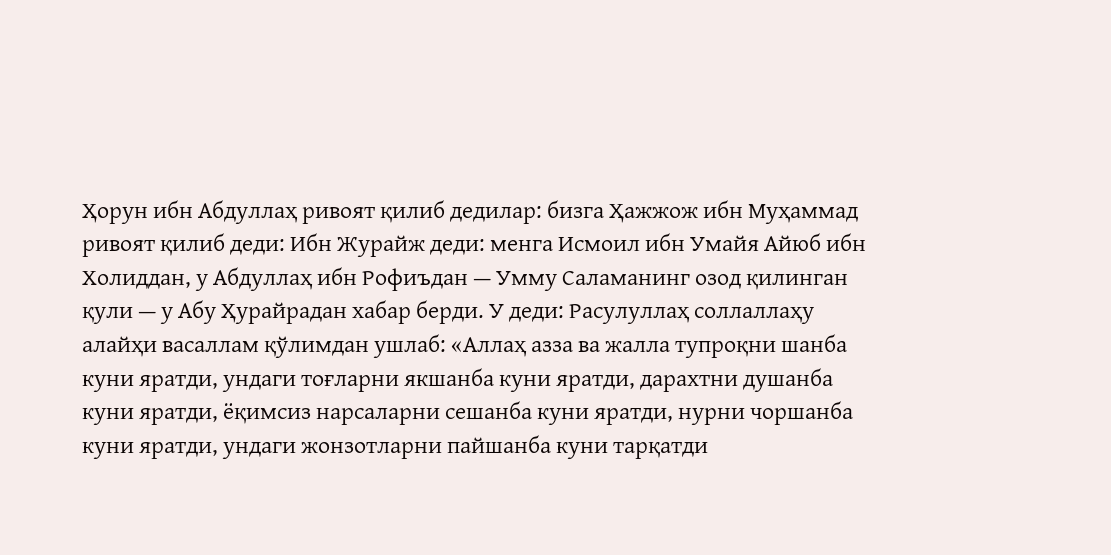Ҳорун ибн Абдуллаҳ ривоят қилиб дедилар: бизга Ҳажжож ибн Муҳаммад ривоят қилиб деди: Ибн Журайж деди: менга Исмоил ибн Умайя Айюб ибн Холиддан, у Абдуллаҳ ибн Рофиъдан — Умму Саламанинг озод қилинган қули — у Абу Ҳурайрадан хабар берди. У деди: Расулуллаҳ соллаллаҳу алайҳи васаллам қўлимдан ушлаб: «Аллаҳ азза ва жалла тупроқни шанба куни яратди, ундаги тоғларни якшанба куни яратди, дарахтни душанба куни яратди, ёқимсиз нарсаларни сешанба куни яратди, нурни чоршанба куни яратди, ундаги жонзотларни пайшанба куни тарқатди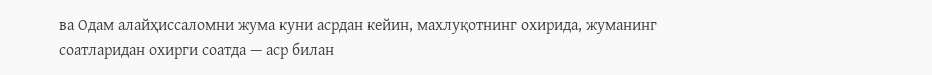ва Одам алайҳиссаломни жума куни асрдан кейин, махлуқотнинг охирида, жуманинг соатларидан охирги соатда — аср билан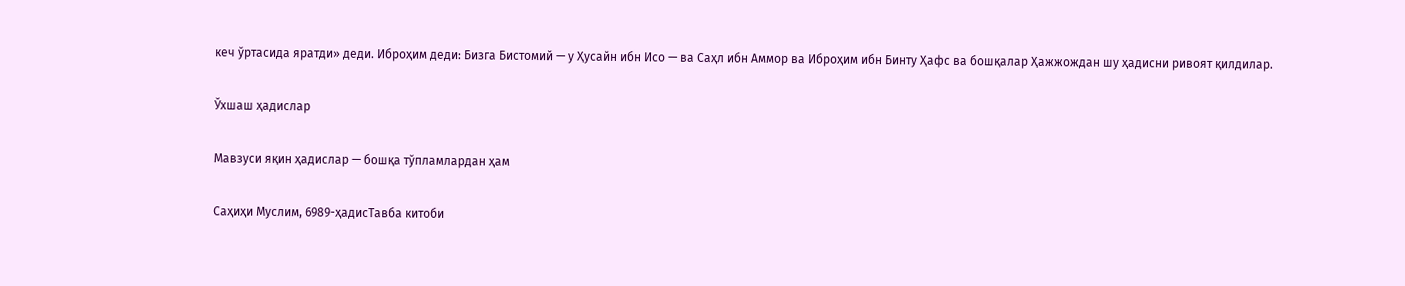кеч ўртасида яратди» деди. Иброҳим деди: Бизга Бистомий — у Ҳусайн ибн Исо — ва Саҳл ибн Аммор ва Иброҳим ибн Бинту Ҳафс ва бошқалар Ҳажжождан шу ҳадисни ривоят қилдилар.

Ўхшаш ҳадислар

Мавзуси яқин ҳадислар — бошқа тўпламлардан ҳам

Саҳиҳи Муслим, 6989-ҳадисТавба китоби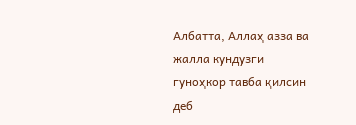Албатта, Аллаҳ азза ва жалла кундузги гуноҳкор тавба қилсин деб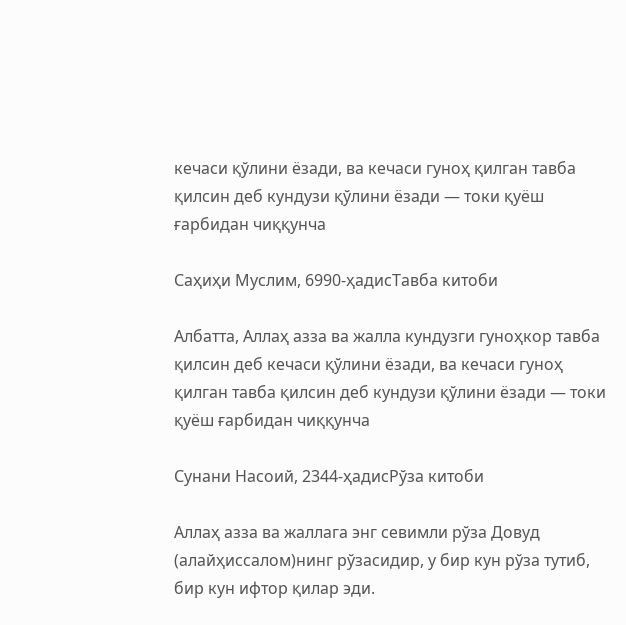кечаси қўлини ёзади, ва кечаси гуноҳ қилган тавба қилсин деб кундузи қўлини ёзади — токи қуёш ғарбидан чиққунча

Саҳиҳи Муслим, 6990-ҳадисТавба китоби

Албатта, Аллаҳ азза ва жалла кундузги гуноҳкор тавба қилсин деб кечаси қўлини ёзади, ва кечаси гуноҳ қилган тавба қилсин деб кундузи қўлини ёзади — токи қуёш ғарбидан чиққунча

Сунани Насоий, 2344-ҳадисРўза китоби

Аллаҳ азза ва жаллага энг севимли рўза Довуд (алайҳиссалом)нинг рўзасидир, у бир кун рўза тутиб, бир кун ифтор қилар эди.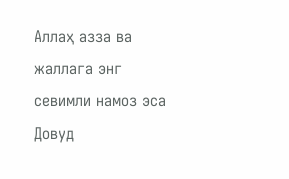Аллаҳ азза ва жаллага энг севимли намоз эса Довуд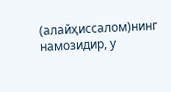(алайҳиссалом)нинг намозидир, у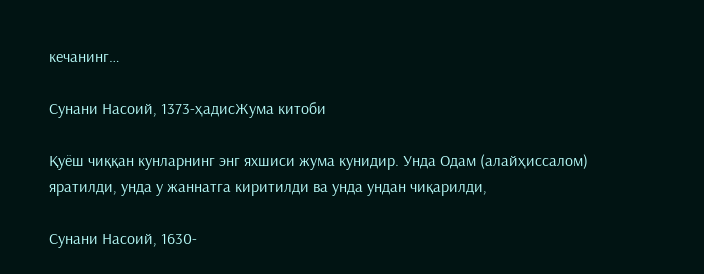кечанинг…

Сунани Насоий, 1373-ҳадисЖума китоби

Қуёш чиққан кунларнинг энг яхшиси жума кунидир. Унда Одам (алайҳиссалом) яратилди, унда у жаннатга киритилди ва унда ундан чиқарилди,

Сунани Насоий, 1630-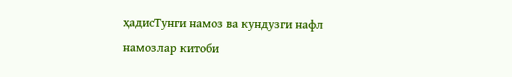ҳадисТунги намоз ва кундузги нафл намозлар китоби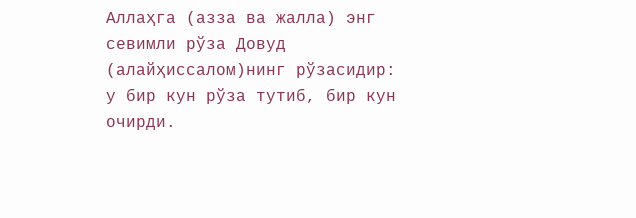Аллаҳга (азза ва жалла) энг севимли рўза Довуд (алайҳиссалом)нинг рўзасидир: у бир кун рўза тутиб, бир кун очирди.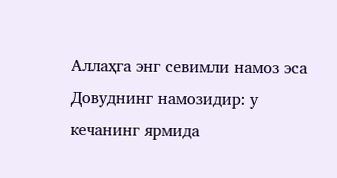Аллаҳга энг севимли намоз эса Довуднинг намозидир: у кечанинг ярмида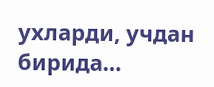ухларди, учдан бирида…